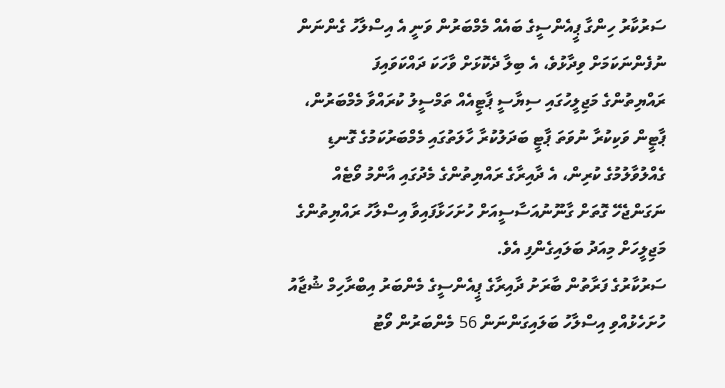ސަރުކާރު ހިންގާ ޕީއެންސީގެ ބައެއް މެމްބަރުން ވަނީ އެ އިސްލާހު ގެންނަން ނުފެންނަކަމަށް ވިދާޅުވެ، އެ ބިލާ ދެކޮޅަށް ވާހަކަ ދައްކަވައިފަ
ރައްޔިތުންގެ މަޖިލީހުގައި ސިޔާސީ ޕާޓީއެއް ތަމްސީލު ކުރައްވާ މެމްބަރުން، ޕާޓީން ވަކިކުރާ ނުވަތަ ޕާޓީ ބަދަލުކުރާ ހާލަތުގައި މެމްބަރުކަމުގެ ގޮނޑި ގެއްލުވާލުމުގެ ކުރިން، އެ ދާއިރާގެ ރައްޔިތުންގެ މެދުގައި އާންމު ވޯޓެއް ނަގަންޖެހޭ ގޮތަށް ގާނޫނުއަސާސީއަށް ހުށަހަޅާފައިވާ އިސްލާހު ރައްޔިތުންގެ މަޖިލީހަށް މިއަދު ބަލައިގެންފި އެވެ.
ސަރުކާރުގެ ފަރާތުން ބާރަށު ދާއިރާގެ ޕީއެންސީގެ މެންބަރު އިބްރާހިމް ޝުޖާއު ހުށަހެޅުއްވި އިސްލާހު ބަލައިގަންނަން 56 މެންބަރުން ވޯޓު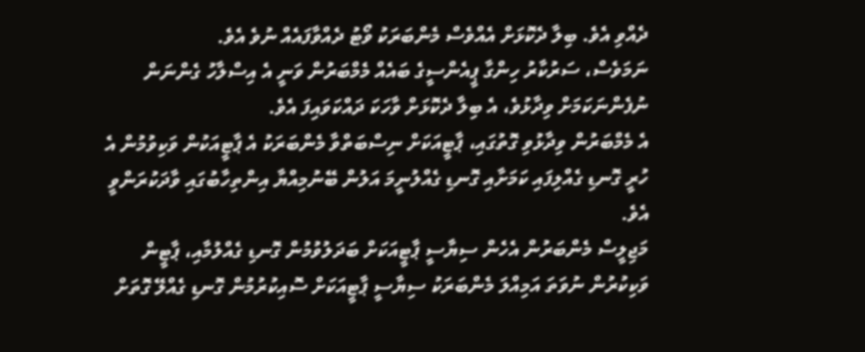ދެއްވި އެވެ. ބިލާ ދެކޮޅަށް އެއްވެސް މެންބަރަކު ވޯޓު ދެއްވާފައެއް ނުވެ އެވެ.
ނަމަވެސް، ސަރުކާރު ހިންގާ ޕީއެންސީގެ ބައެއް މެމްބަރުން ވަނީ އެ އިސްލާހު ގެންނަން ނުފެންނަކަމަށް ވިދާޅުވެ، އެ ބިލާ ދެކޮޅަށް ވާހަކަ ދައްކަވައިފަ އެވެ.
އެ މެމްބަރުން ވިދާޅުވި ގޮތުގައި، ޕާޓީއަކަށް ނިސްބަތްވާ މެންބަރަކު އެ ޕާޓީއަކުން ވަކިވުމުން އެ ހުރީ ގޮނޑި ގެއްލިފައި ކަމަށާއި ގޮނޑި ގެއްލުނީމަ އަލުން ބޭނުމިއްޔާ އިންތިހާބުގައި ވާދަކުރަންވީ އެވެ.
މަޖިލީސް މެންބަރުން އެހެން ސިޔާސީ ޕާޓީއަކަށް ބަދަލުވުމުން ގޮނޑި ގެއްލުމާއި، ޕާޓީން ވަކިކުރުން ނުވަތަ އަމިއްލަ މެންބަރަކު ސިޔާސީ ޕާޓީއަކަށް ސޮއިކުރުމުން ގޮނޑި ގެއްލޭ ގޮތަށް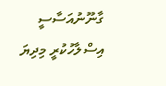ގާނޫނުއަސާސީ އިސްލާހުކުރީ މިދިޔަ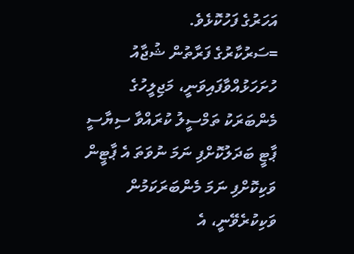އަހަރުގެ ފަހުކޮޅެވެ.
=ސަރުކާރުގެ ފަރާތުން ޝުޖާއު ހުށަހަޅުއްވާފައިވަނީ، މަޖިލީހުގެ މެންބަރަކު ތަމްސީލު ކުރައްވާ ސިޔާސީ ޕާޓީ ބަދަލުކޮށްފި ނަމަ ނުވަތަ އެ ޕާޓީން ވަކިކޮށްފި ނަމަ މެންބަރަކަމުން ވަކިކުރެވޭނީ، އެ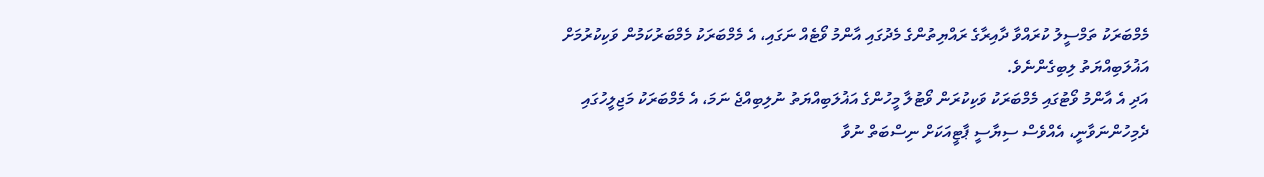މެމްބަރަކު ތަމްސީލު ކުރައްވާ ދާއިރާގެ ރައްޔިތުންގެ މެދުގައި އާންމު ވޯޓެއް ނަގައި، އެ މެމްބަރަކު މެމްބަރުކަމުން ވަކިކުރުމަށް އަޣުލަބިއްޔަތު ލިބިގެންނެވެ.
އަދި އެ އާންމު ވޯޓުގައި މެމްބަރަކު ވަކިކުރަން ވޯޓުލާ މީހުންގެ އަޣުލަބިއްޔަތު ނުލިބިއްޖެ ނަމަ، އެ މެމްބަރަކު މަޖިލީހުގައި ދެމިހުންނަވާނީ، އެއްވެސް ސިޔާސީ ޕާޓީއަކަށް ނިސްބަތް ނުވާ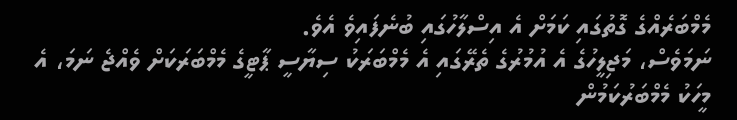މެމްބަރެއްގެ ގޮތުގައި ކަމަށް އެ އިސްލާހުގައި ބުނެފައިވެ އެވެ.
ނަމަވެސް، މަޖިލީހުގެ އެ އުމުރުގެ ތެރޭގައި އެ މެމްބަރަކު ސިޔާސީ ޕާޓީގެ މެމްބަރަކަށް ވެއްޖެ ނަމަ، އެ މީހަކު މެމްބަރުކަމުން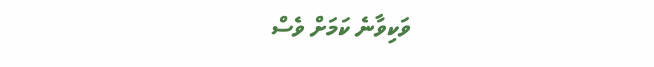ވަކިވާނެ ކަމަށް ވެސް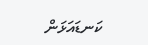ކަނޑައަޅަން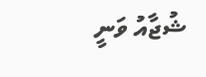ޝުޖާއު ވަނީ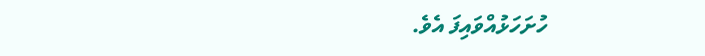ހުށަހަޅުއްވައިފަ އެވެ.